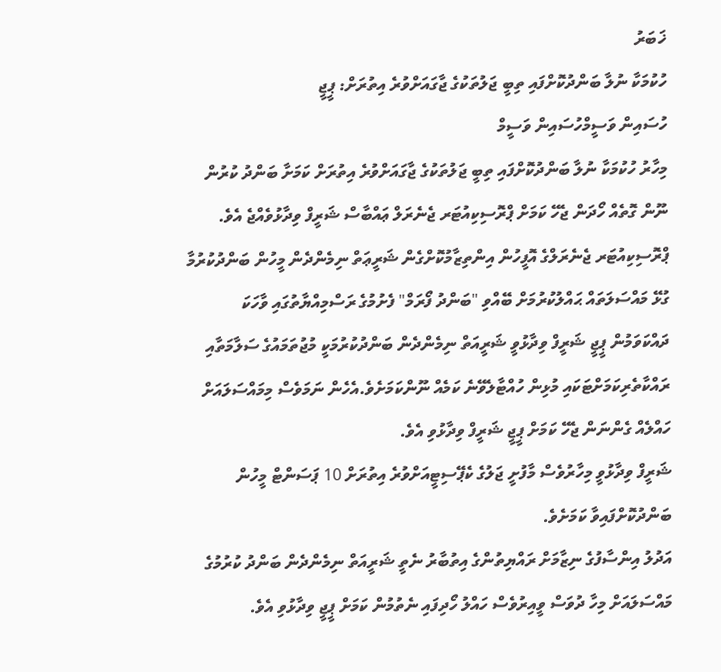ޚަބަރު
ހުކުމަކާ ނުލާ ބަންދުކޮށްފައި ތިބީ ޖަލުތަކުގެ ޖާގައަށްވުރެ އިތުރަށް: ޕީޖީ
ހުސައިން ވަސީމްހުސައިން ވަސީމް
މިހާރު ހުކުމަކާ ނުލާ ބަންދުކޮށްފައި ތިބީ ޖަލުތަކުގެ ޖާގައަށްވުރެ އިތުރަށް ކަމަށާ ބަންދު ކުރުން ނޫން ގޮތެއް ހޯދަން ޖެހޭ ކަމަށް ޕްރޮސިކިއުޓަރ ޖެނެރަލް ޢައްބާސް ޝަރީފް ވިދާޅުވެއްޖެ އެވެ.
ޕްރޮސިކިއުޓަރ ޖެނެރަލްގެ އޮފީހުން އިންތިޒާމުކޮށްގެން ޝަރީޢަތް ނިމެންދެން މީހުން ބަންދުކުރުމާ ގުޅޭ މައްސަލަތައް ޙައްލުކުރުމަށް ބޭއްވި "ބަންދު ފޯރަމް" ފެށުމުގެ ރަސްމިއްޔާތުގައި ވާހަކަ ދައްކަވަމުން ޕީޖީ ޝަރީފް ވިދާޅުވީ ޝަރީއަތް ނިމެންދެން ބަންދުކުރުމަކީ މުޖުތަމައުގެ ސަލާމަތާއި ރައްކާތެރިކަމަށްޓަކައި މުޅިން ހުއްޓާލެވޭނެ ކަމެއް ނޫންކަމަށެވެ.އެހެން ނަމަވެސް މިމައްސަލައަށް ހައްލެއް ގެންނަން ޖެހޭ ކަމަށް ޕީޖީ ޝަރީފް ވިދާޅުވި އެވެ.
ޝަރީފް ވިދާޅުވީ މިހާރުވެސް މާފުށީ ޖަލުގެ ކެޕޭސިޓީއަށްވުރެ އިތުރަށް 10 ޕަސަންޓް މީހުން ބަންދުކޮށްފައިވާ ކަމަށެވެ.
އަދުލު އިންސާފުގެ ނިޒާމަށް ރައްޔިތުންގެ އިތުބާރު ނެތީ ޝަރީއަތް ނިމެންދެން ބަންދު ކުރުމުގެ މައްސަލައަށް މިހާ ދުވަސް ވީއިރުވެސް ހައްލު ހޯދިފައި ނެތުމުން ކަމަށް ޕީޖީ ވިދާޅުވި އެވެ.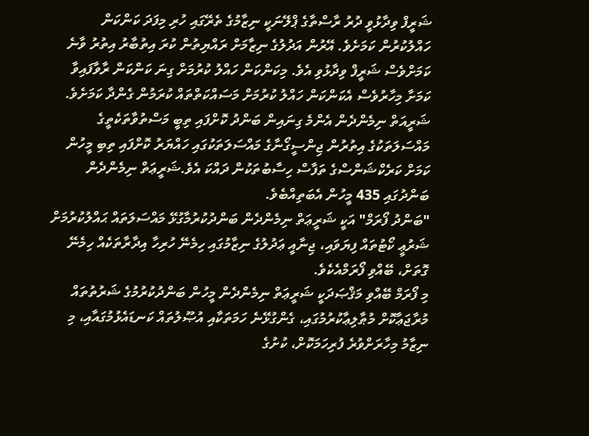ޝަރީފް ވިދާޅުވީ ދުރު ރާސްތާގެ ޕްލޭނަކީ ނިޒާމުގެ ތެރޭގައި ހުރި މިފަދަ ކަންކަން ހައްލުކުރުން ކަމަށެވެ. އޭރުން އަދުލުގެ ނިޒާމަށް ރައްޔިތުން ކުރަ އިތުބާރު އިތުރު ވާނެ ކަމަށްވެސް ޝަރީފް ވިދާޅުވި އެވެ. މިކަންކަން ހައްލު ކުރުމަށް ގިނަ ކަންކަން ރާވާފައިވާ ކަމަށާ މިހާރުވެސް އެކަންކަން ހައްލު ކުރުމަށް މަސައްކަތްތައް ކުރަމުން ގެންދާ ކަމަށެވެ.
ޝަރީއަތް ނިމެންދެން އެންމެ ގިނައިން ބަންދު ކޮށްފައި ތިބީ މަސްތުވާތަކެތީގެ މައްސަލަތަކުގެ އިތުރުން ޖިންސީގޯނާގެ މައްސަލަތަކުގައި ހައްޔަރު ކޮށްފައި ތިބި މީހުން ކަމަށް ކަރެކްޝަންސްގެ ތަފާސް ހިސާބުތަކުން ދައްކަ އެވެ.ޝަރީޢަތް ނިމެންދެން ބަންދުގައި 435 މީހުން އެބަތިއްބެވެ.
"ބަންދު ފޯރަމް" އަކީ ޝަރީޢަތް ނިމެންދެން ބަންދުކުރުމާގުޅޭ މައްސަލަތައް ޙައްލުކުރުމަށް ޝަރުޢީ ކޯޓުތައް ފިޔަވައި، ޖިނާއީ ޢަދުލުގެ ނިޒާމުގައި ހިމެނޭ ހުރިހާ އިދާރާތަކެއް ހިމެނޭ ގޮތަށް، ބޭއްވި ފޯރަމްއެކެވެ.
މި ފޯރަމް ބޭއްވި މަޤްޞަދަކީ ޝަރީޢަތް ނިމެންދެން މީހުން ބަންދުކުރުމުގެ ޝަރުތުތައް މުރާޖަޢާކޮށް މުޠާލިޢާކުރުމުގައި، ގެންގުޅޭނެ ހަމަތަކާއި އުޞޫލުތައް ކަނޑައެޅުމުގައާއި، މި ނިޒާމު މިހާރަށްވުރެ ފުރިހަމަކޮށް، ކުށުގެ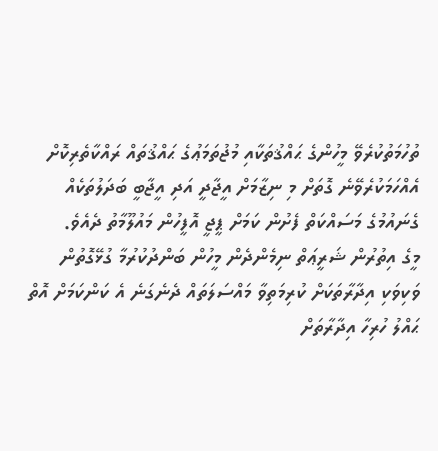ތުހުމަތުކުރެވޭ މީހުންގެ ޙައްޤުތަކާއި މުޖުތަމަޢުގެ ޙައްޤުތައް ރައްކާތެރިކޮށް އެއްހަމަކުރެވޭނެ ގޮތަށް މި ނިޒާމަށް އީޖާދީ އަދި އީޖާބީ ބަދަލުތަކެއް ގެނައުމުގެ މަސައްކަތް ފެށުން ކަމަށް ޕީޖީ އޮފީހުން މައުލޫމާތު ދެއެވެ.
މީގެ އިތުރުން ޝަރީޢަތް ނިމެންދެން މީހުން ބަންދުކުރުމާ ގުޅޭގޮތުން ވަކިވަކި އިދާރާތަކަށް ކުރިމަތިވާ މައްސަލަތައް ދެނެގަނެ އެ ކަންކަމަށް އޮތް ޙައްލު ހުރިހާ އިދާރާތަށް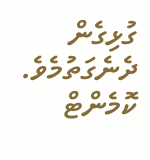ގުޅިގެން ދެނެގަތުމެވެ.
ކޮމެންޓް